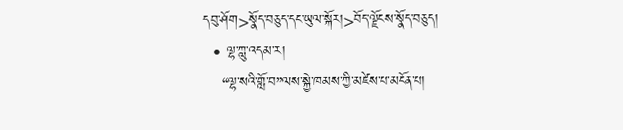དབུ་ཤོག>སྣོད་བཅུད་དང་ཡུལ་སྐོར།>བོད་ལྗོངས་སྣོད་བཅུད།
  • ལྷ་ཀླུ་འདམ་ར།
    “ལྷ་སའི་གློ་བ”ལས་སྐྱེ་ཁམས་ཀྱི་མཛེས་པ་མངོན་པ།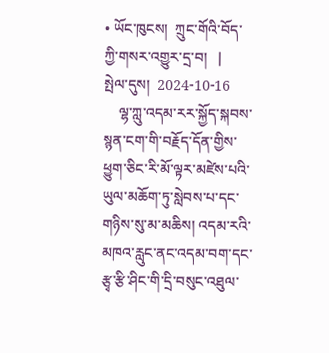• ཡོང་ཁུངས།  ཀྲུང་གོའི་བོད་ཀྱི་གསར་འགྱུར་དྲ་བ།   |     སྤེལ་དུས།  2024-10-16
    ལྷ་ཀླུ་འདམ་རར་སྐྱོད་སྐབས་སྙན་ངག་གི་བརྗོད་དོན་གྱིས་ཕྱུག་ཅིང་རི་མོ་ལྟར་མཛེས་པའི་ཡུལ་མཆོག་ཏུ་སླེབས་པ་དང་གཉིས་སུ་མ་མཆིས། འདམ་རའི་མཁའ་རླུང་ནང་འདམ་བག་དང་རྩྭ་རྩི་ཤིང་གི་དྲི་བསུང་འཐུལ་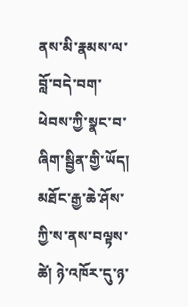ནས་མི་རྣམས་ལ་བློ་བདེ་བག་ཕེབས་ཀྱི་སྣང་བ་ཞིག་སྦྱིན་གྱི་ཡོད། མཐོང་རྒྱ་ཆེ་ཤོས་ཀྱི་ས་ནས་བལྟས་ཚེ། ཉེ་འཁོར་དུ་ཉ་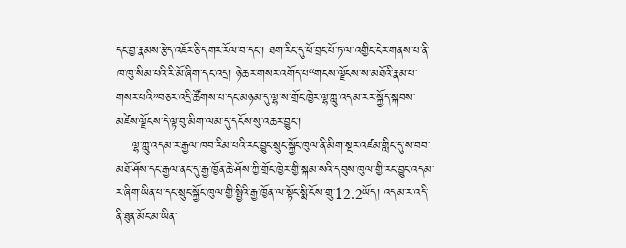དང་བྱ་རྣམས་རྩེད་འཇོར་ཅི་དགར་རོལ་བ་དང་། ཐག་རིང་དུ་ཕོ་བྲང་པོ་ཏ་ལ་འགྱིང་ངེར་གནས་པ་ནི་ཁ་ཁུ་སིམ་པའི་རི་མོ་ཞིག་དང་འདྲ། ཉེ་ཆར་གསར་འགོད་པ“གངས་ལྗོངས་ས་མཐོའི་རྣམ་པ་གསར་པའི”བཅར་འདྲི་ཚོགས་པ་དང་མཉམ་དུ་ལྷ་ས་གྲོང་ཁྱེར་ལྷ་ཀླུ་འདམ་རར་སྐྱོད་སྐབས་མཛེས་ལྗོངས་དེ་ལྟ་བུ་མིག་ལམ་དུ་དངོས་སུ་འཆར་བྱུང་།
    ལྷ་ཀླུ་འདམ་ར་རྒྱལ་ཁབ་རིམ་པའི་རང་བྱུང་སྲུང་སྐྱོང་ཁུལ་ནི་མིག་སྔར་འཛམ་གླིང་དུ་ས་བབ་མཐོ་ཤོས་དང་རྒྱལ་ནང་དུ་རྒྱ་ཁྱོན་ཆེ་ཤོས་ཀྱི་གྲོང་ཁྱེར་གྱི་སྐམ་སའི་དབུས་ཁུལ་གྱི་རང་བྱུང་འདམ་ར་ཞིག་ཡིན་པ་དང་སྲུང་སྐྱོང་ཁུལ་གྱི་སྤྱིའི་རྒྱ་ཁྱོན་ལ་སྟོང་སྨི་ངོས་གྲུ་12.2ཡོད། འདམ་ར་འདི་ནི་ཐུན་མོང་མ་ཡིན་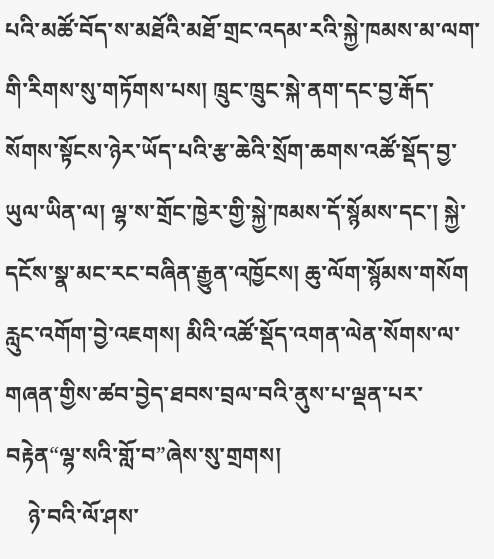པའི་མཚོ་བོད་ས་མཐོའི་མཐོ་གྲང་འདམ་རའི་སྐྱེ་ཁམས་མ་ལག་གི་རིགས་སུ་གཏོགས་པས། ཁྲུང་ཁྲུང་སྐེ་ནག་དང་བྱ་རྒོད་སོགས་སྟོངས་ཉེར་ཡོད་པའི་རྩ་ཆེའི་སྲོག་ཆགས་འཚོ་སྡོད་བྱ་ཡུལ་ཡིན་ལ། ལྷ་ས་གྲོང་ཁྱེར་གྱི་སྐྱེ་ཁམས་དོ་སྙོམས་དང་། སྐྱེ་དངོས་སྣ་མང་རང་བཞིན་རྒྱུན་འཁྱོངས། ཆུ་ལོག་སྙོམས་གསོག རླུང་འགོག་བྱེ་འཇགས། མིའི་འཚོ་སྡོད་འགན་ལེན་སོགས་ལ་གཞན་གྱིས་ཚབ་བྱེད་ཐབས་བྲལ་བའི་ནུས་པ་ལྡན་པར་བརྟེན“ལྷ་སའི་གློ་བ”ཞེས་སུ་གྲགས།
    ཉེ་བའི་ལོ་ཤས་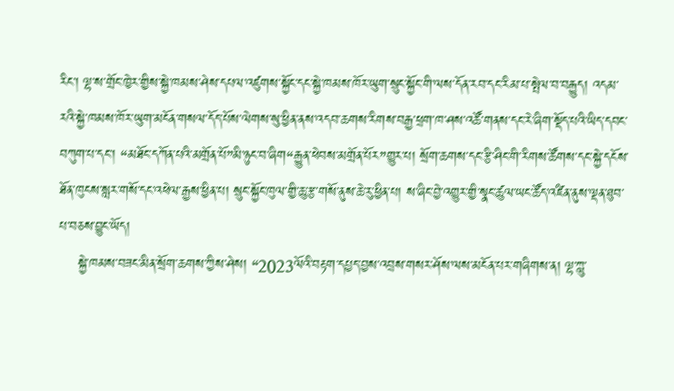རིང་། ལྷ་ས་གྲོང་ཁྱེར་གྱིས་སྐྱེ་ཁམས་ཤེས་དཔལ་འཛུགས་སྐྱོང་དང་སྐྱེ་ཁམས་ཁོར་ཡུག་སྲུང་སྐྱོང་གི་ལས་དོན་རབ་དང་རིམ་པ་སྤེལ་བ་བརྒྱུད། འདམ་རའི་སྐྱེ་ཁམས་ཁོར་ཡུག་མངོན་གསལ་དོད་པོས་ལེགས་སུ་ཕྱིན་ནས་འདབ་ཆགས་རིགས་བརྒྱ་ཕྲག་ཁ་ཤས་འཚོ་གནས་དང་རེ་ཞིག་སྡོད་པའི་ཡིད་དབང་བཀུག་པ་དང་། “མཐོང་དཀོན་པའི་མགྲོན་པོ”མི་ཉུང་བ་ཞིག“རྒྱུན་ཕེབས་མགྲོན་པོར”གྱུར་པ། སྲོག་ཆགས་དང་རྩི་ཤིང་གི་རིགས་ཚོགས་དང་སྐྱེ་དངོས་ཐོན་ཁུངས་སླར་གསོ་དང་འཕེལ་རྒྱས་ཕྱིན་པ། སྲུང་སྐྱོང་ཁུལ་གྱི་ཆུ་རྩ་གསོ་ནུས་ཆེ་རུ་ཕྱིན་པ། ས་ཞིང་བྱེ་འགྱུར་གྱི་སྣང་ཚུལ་ཡང་ཚོད་འཛིན་ནུས་ལྡན་ཐུབ་པ་བཅས་བྱུང་ཡོད།
    སྐྱེ་ཁམས་བཟང་མིན་སྲོག་ཆགས་ཀྱིས་ཤེས། “2023ལོའི་བརྟག་དཔྱད་བྱས་འབྲས་གསར་ཤོས་ལས་མངོན་པར་གཞིགས་ན། ལྷ་ཀླུ་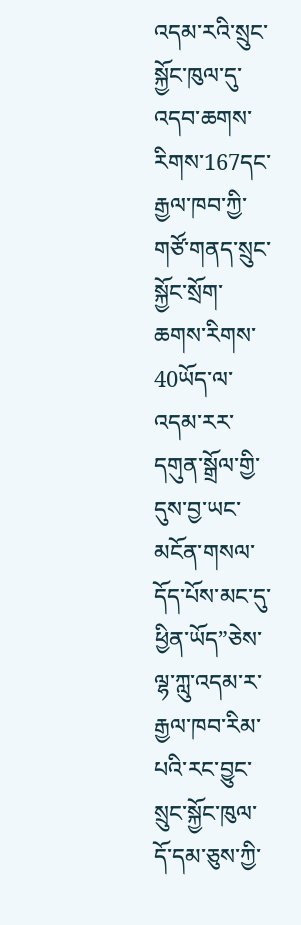འདམ་རའི་སྲུང་སྐྱོང་ཁུལ་དུ་འདབ་ཆགས་རིགས་167དང་རྒྱལ་ཁབ་ཀྱི་གཙོ་གནད་སྲུང་སྐྱོང་སྲོག་ཆགས་རིགས་40ཡོད་ལ་འདམ་རར་དགུན་སྒྲོལ་གྱི་དུས་བྱ་ཡང་མངོན་གསལ་དོད་པོས་མང་དུ་ཕྱིན་ཡོད”ཅེས་ལྷ་ཀླུ་འདམ་ར་རྒྱལ་ཁབ་རིམ་པའི་རང་བྱུང་སྲུང་སྐྱོང་ཁུལ་དོ་དམ་ཅུས་ཀྱི་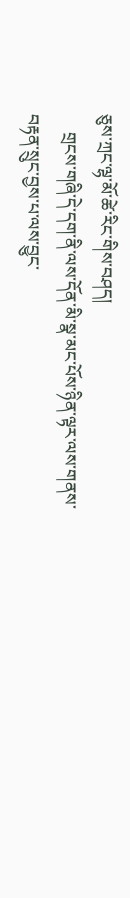ཅུས་ཀྲང་ལྷ་མོ་ཚེ་རིང་གིས་བཤད།
    གྲངས་གཞི་དེ་དག་ནི་ལས་དོན་མི་སྣ་མང་པོས་ཉིན་ལྟར་ལས་གནས་བརྟན་སྲུང་བྱས་པ་ལས་བྱུང་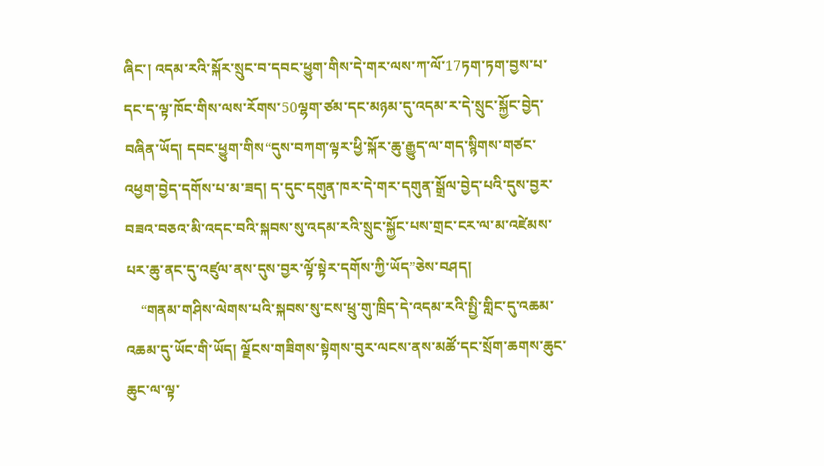ཞིང་། འདམ་རའི་སྐོར་སྲུང་བ་དབང་ཕྱུག་གིས་དེ་གར་ལས་ཀ་ལོ་17ཏག་ཏག་བྱས་པ་དང་ད་ལྟ་ཁོང་གིས་ལས་རོགས་50ལྷག་ཙམ་དང་མཉམ་དུ་འདམ་ར་དེ་སྲུང་སྐྱོང་བྱེད་བཞིན་ཡོད། དབང་ཕྱུག་གིས“དུས་བཀག་ལྟར་ཕྱི་སྐོར་ཆུ་རྒྱུད་ལ་གད་སྙིགས་གཙང་འཕྱག་བྱེད་དགོས་པ་མ་ཟད། ད་དུང་དགུན་ཁར་དེ་གར་དགུན་སྒྲོལ་བྱེད་པའི་དུས་བྱར་བཟའ་བཅའ་མི་འདང་བའི་སྐབས་སུ་འདམ་རའི་སྲུང་སྐྱོང་པས་གྲང་ངར་ལ་མ་འཛེམས་པར་ཆུ་ནང་དུ་འཛུལ་ནས་དུས་བྱར་ལྟོ་སྟེར་དགོས་ཀྱི་ཡོད”ཅེས་བཤད།
    “གནམ་གཤིས་ལེགས་པའི་སྐབས་སུ་ངས་ཕྲུ་གུ་ཁྲིད་དེ་འདམ་རའི་སྤྱི་གླིང་དུ་འཆམ་འཆམ་དུ་ཡོང་གི་ཡོད། ལྗོངས་གཟིགས་སྟེགས་བུར་ལངས་ནས་མཚོ་དང་སྲོག་ཆགས་ཆུང་ཆུང་ལ་ལྟ་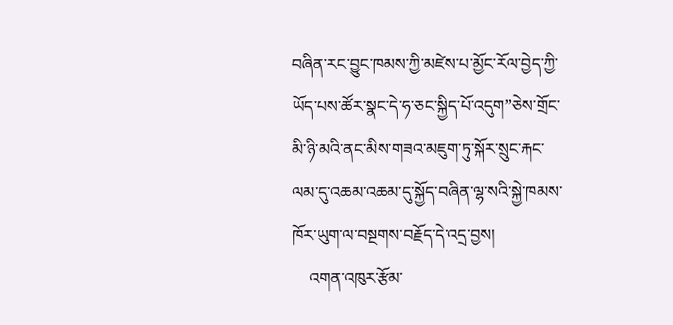བཞིན་རང་བྱུང་ཁམས་ཀྱི་མཛེས་པ་མྱོང་རོལ་བྱེད་ཀྱི་ཡོད་པས་ཚོར་སྣང་དེ་ཧ་ཅང་སྐྱིད་པོ་འདུག”ཅེས་གྲོང་མི་ཉི་མའི་ནང་མིས་གཟའ་མཇུག་ཏུ་སྐོར་སྲུང་རྐང་ལམ་དུ་འཆམ་འཆམ་དུ་སྐྱོད་བཞིན་ལྷ་སའི་སྐྱེ་ཁམས་ཁོར་ཡུག་ལ་བསྔགས་བརྗོད་དེ་འདྲ་བྱས།
    འགན་འཁུར་རྩོམ་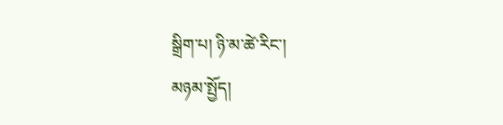སྒྲིག་པ། ཉི་མ་ཚེ་རིང་།
མཉམ་སྤྱོད།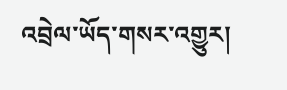འབྲེལ་ཡོད་གསར་འགྱུར།